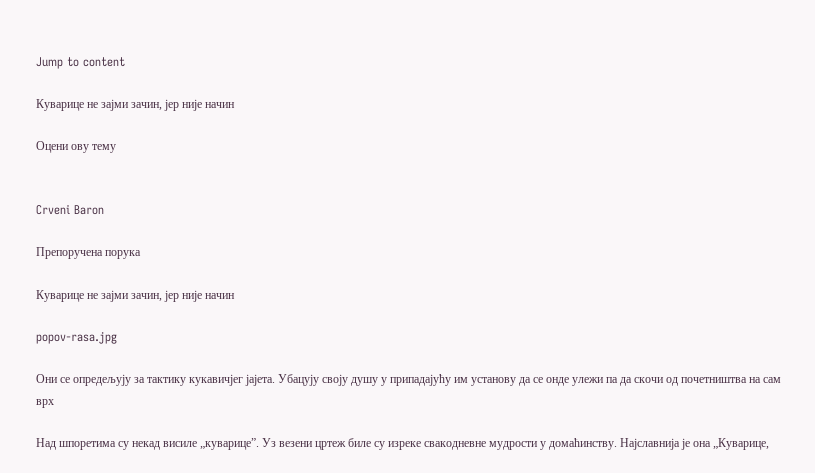Jump to content

Куварице не зајми зачин, јер није начин

Оцени ову тему


Crveni Baron

Препоручена порука

Куварице не зајми зачин, јер није начин

popov-rasa.jpg

Они се опредељују за тактику кукавичјег јајета. Убацују своју душу у припадајућу им установу да се онде улежи па да скочи од почетништва на сам врх

Над шпоретима су некад висиле „куварице”. Уз везени цртеж биле су изреке свакодневне мудрости у домаћинству. Најславнија је она „Куварице,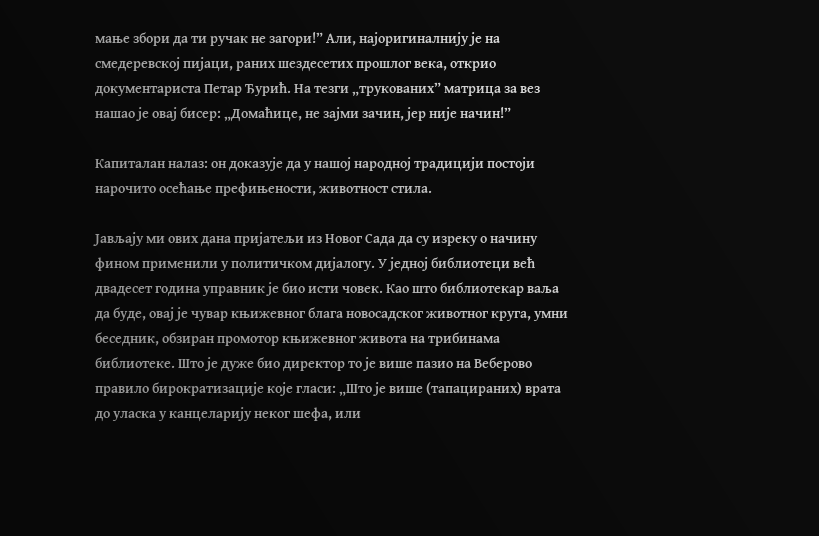мање збори да ти ручак не загори!” Али, најоригиналнију је на смедеревској пијаци, раних шездесетих прошлог века, открио документариста Петар Ђурић. На тезги „трукованих” матрица за вез нашао је овај бисер: „Домаћице, не зајми зачин, јер није начин!”

Капиталан налаз: он доказује да у нашој народној традицији постоји нарочито осећање префињености, животност стила.

Јављају ми ових дана пријатељи из Новог Сада да су изреку о начину фином применили у политичком дијалогу. У једној библиотеци већ двадесет година управник је био исти човек. Као што библиотекар ваља да буде, овај је чувар књижевног блага новосадског животног круга, умни беседник, обзиран промотор књижевног живота на трибинама библиотеке. Што је дуже био директор то је више пазио на Веберово правило бирократизације које гласи: „Што је више (тапацираних) врата до уласка у канцеларију неког шефа, или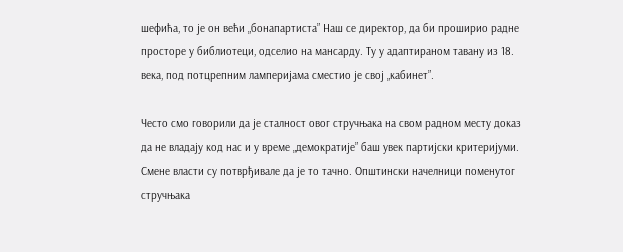шефића, то је он већи „бонапартиста” Наш се директор, да би проширио радне просторе у библиотеци, одселио на мансарду. Ту у адаптираном тавану из 18. века, под потцрепним ламперијама сместио је свој „кабинет”.

Често смо говорили да је сталност овог стручњака на свом радном месту доказ да не владају код нас и у време „демократије” баш увек партијски критеријуми. Смене власти су потврђивале да је то тачно. Општински начелници поменутог стручњака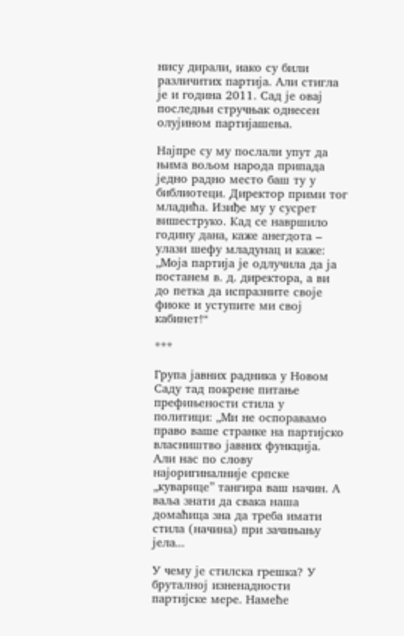нису дирали, иако су били различитих партија. Али стигла је и година 2011. Сад је овај последњи стручњак однесен олујином партијашења.

Најпре су му послали упут да њима вољом народа припада једно радно место баш ту у библиотеци. Директор прими тог младића. Изиђе му у сусрет вишеструко. Кад се навршило годину дана, каже анегдота – улази шефу младунац и каже: „Моја партија је одлучила да ја постанем в. д. директора, а ви до петка да испразните своје фиоке и уступите ми свој кабинет!“

***

Група јавних радника у Новом Саду тад покрене питање префињености стила у политици: „Ми не оспоравамо право ваше странке на партијско власништво јавних функција. Али нас по слову најоригиналније српске „куварице” тангира ваш начин. А ваља знати да свака наша домаћица зна да треба имати стила (начина) при зачињању јела...

У чему је стилска грешка? У бруталној изненадности партијске мере. Намеће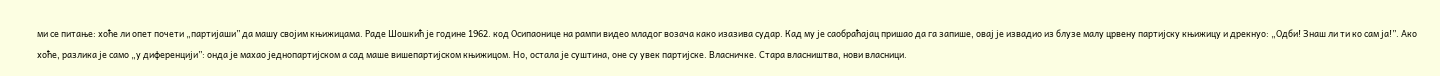ми се питање: хоће ли опет почети „партијаши” да машу својим књижицама. Раде Шошкић је године 1962. код Осипаонице на рампи видео младог возача како изазива судар. Кад му је саобраћајац пришао да га запише, овај је извадио из блузе малу црвену партијску књижицу и дрекнуо: „Одби! Знаш ли ти ко сам ја!”. Ако хоће, разлика је само „у диференцији”: онда је махао једнопартијском а сад маше вишепартијском књижицом. Но, остала је суштина, оне су увек партијске. Власничке. Стара власништва, нови власници.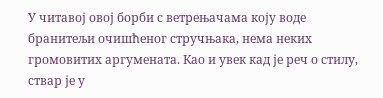У читавој овој борби с ветрењачама коју воде бранитељи очишћеног стручњака, нема неких громовитих аргумената. Као и увек кад је реч о стилу, ствар је у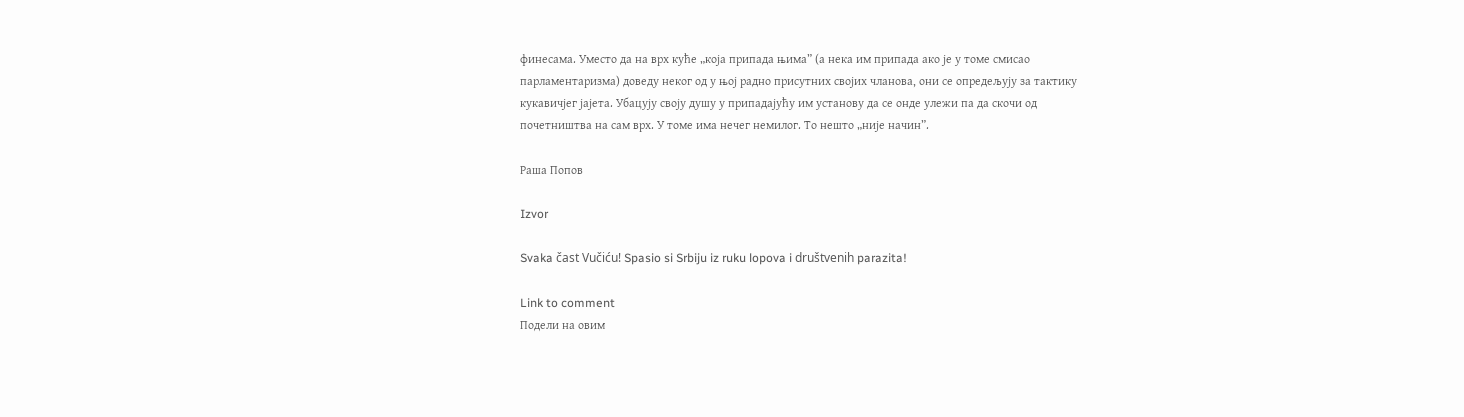финесама. Уместо да на врх куће „која припада њима” (а нека им припада ако је у томе смисао парламентаризма) доведу неког од у њој радно присутних својих чланова, они се опредељују за тактику кукавичјег јајета. Убацују своју душу у припадајућу им установу да се онде улежи па да скочи од почетништва на сам врх. У томе има нечег немилог. То нешто „није начин”.

Раша Попов

Izvor

Svaka čast Vučiću! Spasio si Srbiju iz ruku lopova i društvenih parazita!

Link to comment
Подели на овим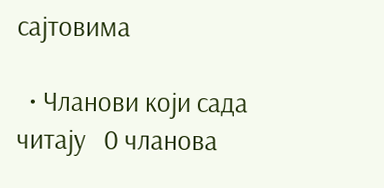сајтовима

  • Чланови који сада читају   0 чланова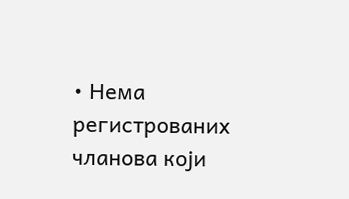• Нема регистрованих чланова који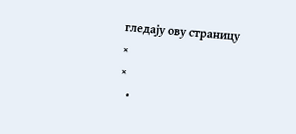гледају ову страницу
×
×
  •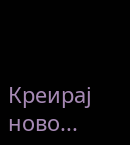Креирај ново...